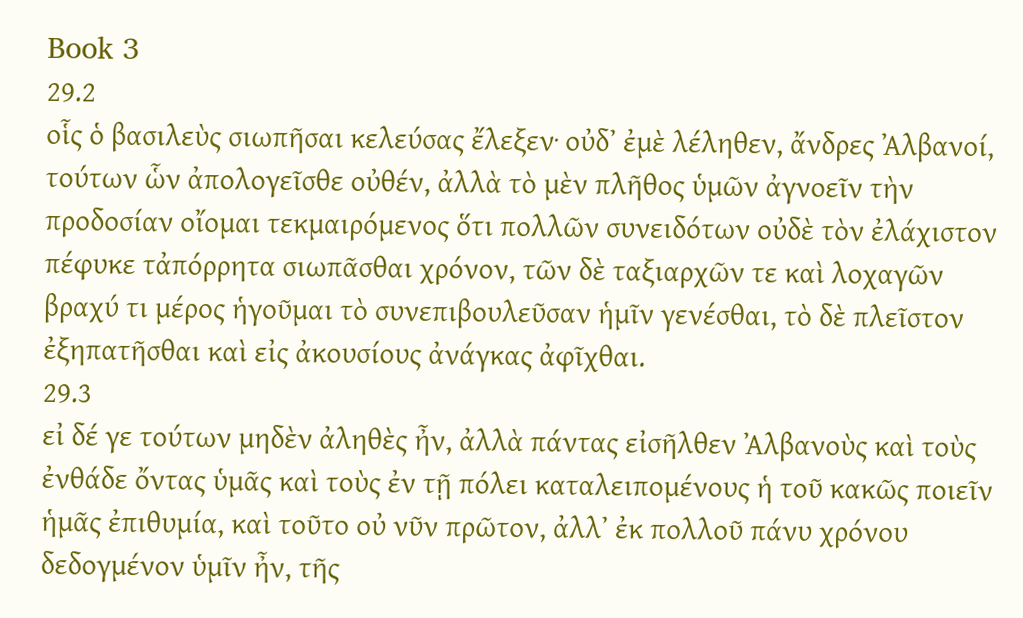Book 3
29.2
οἷς ὁ βασιλεὺς σιωπῆσαι κελεύσας ἔλεξεν· οὐδʼ ἐμὲ λέληθεν, ἄνδρες Ἀλβανοί, τούτων ὧν ἀπολογεῖσθε οὐθέν, ἀλλὰ τὸ μὲν πλῆθος ὑμῶν ἀγνοεῖν τὴν προδοσίαν οἴομαι τεκμαιρόμενος ὅτι πολλῶν συνειδότων οὐδὲ τὸν ἐλάχιστον πέφυκε τἀπόρρητα σιωπᾶσθαι χρόνον, τῶν δὲ ταξιαρχῶν τε καὶ λοχαγῶν βραχύ τι μέρος ἡγοῦμαι τὸ συνεπιβουλεῦσαν ἡμῖν γενέσθαι, τὸ δὲ πλεῖστον ἐξηπατῆσθαι καὶ εἰς ἀκουσίους ἀνάγκας ἀφῖχθαι.
29.3
εἰ δέ γε τούτων μηδὲν ἀληθὲς ἦν, ἀλλὰ πάντας εἰσῆλθεν Ἀλβανοὺς καὶ τοὺς ἐνθάδε ὄντας ὑμᾶς καὶ τοὺς ἐν τῇ πόλει καταλειπομένους ἡ τοῦ κακῶς ποιεῖν ἡμᾶς ἐπιθυμία, καὶ τοῦτο οὐ νῦν πρῶτον, ἀλλʼ ἐκ πολλοῦ πάνυ χρόνου δεδογμένον ὑμῖν ἦν, τῆς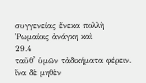συγγενείας ἕνεκα πολλὴ Ῥωμαίοις ἀνάγκη καὶ
29.4
ταῦθʼ ὑμῶν τἀδικήματα φέρειν. ἵνα δὲ μηθὲν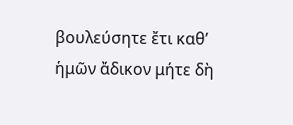βουλεύσητε ἔτι καθʼ ἡμῶν ἄδικον μήτε δὴ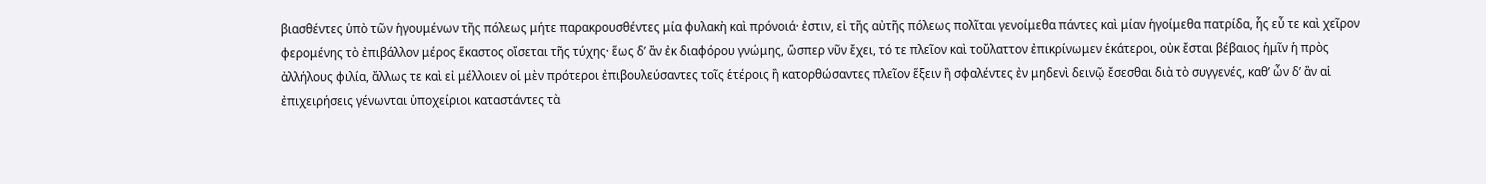βιασθέντες ὑπὸ τῶν ἡγουμένων τῆς πόλεως μήτε παρακρουσθέντες μία φυλακὴ καὶ πρόνοιά· ἐστιν, εἰ τῆς αὐτῆς πόλεως πολῖται γενοίμεθα πάντες καὶ μίαν ἡγοίμεθα πατρίδα, ἧς εὖ τε καὶ χεῖρον φερομένης τὸ ἐπιβάλλον μέρος ἕκαστος οἴσεται τῆς τύχης· ἕως δʼ ἂν ἐκ διαφόρου γνώμης, ὥσπερ νῦν ἔχει, τό τε πλεῖον καὶ τοὔλαττον ἐπικρίνωμεν ἑκάτεροι, οὐκ ἔσται βέβαιος ἡμῖν ἡ πρὸς ἀλλήλους φιλία, ἄλλως τε καὶ εἰ μέλλοιεν οἱ μὲν πρότεροι ἐπιβουλεύσαντες τοῖς ἑτέροις ἢ κατορθώσαντες πλεῖον ἕξειν ἢ σφαλέντες ἐν μηδενὶ δεινῷ ἔσεσθαι διὰ τὸ συγγενές, καθʼ ὦν δʼ ἂν αἱ ἐπιχειρήσεις γένωνται ὑποχείριοι καταστάντες τὰ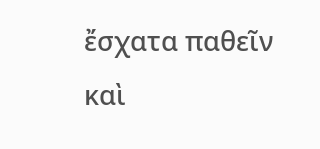ἔσχατα παθεῖν καὶ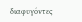διαφυγόντες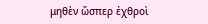μηθὲν ὥσπερ ἐχθροὶ